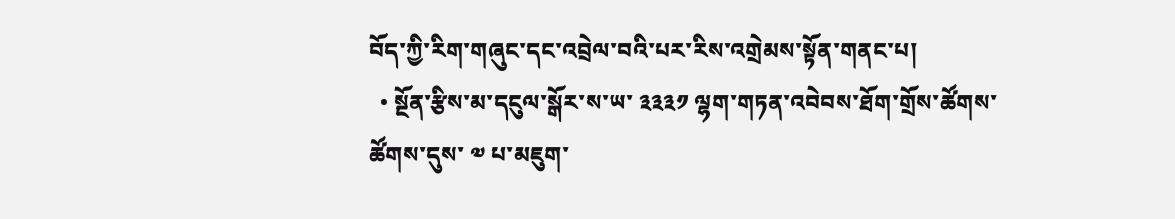བོད་ཀྱི་རིག་གཞུང་དང་འབྲེལ་བའི་པར་རིས་འགྲེམས་སྟོན་གནང་པ།
  • སྔོན་རྩིས་མ་དངུལ་སྒོར་ས་ཡ་ ༣༣༣༡ ལྷག་གཏན་འབེབས་ཐོག་གྲོས་ཚོགས་ཚོགས་དུས་ ༧ པ་མཇུག་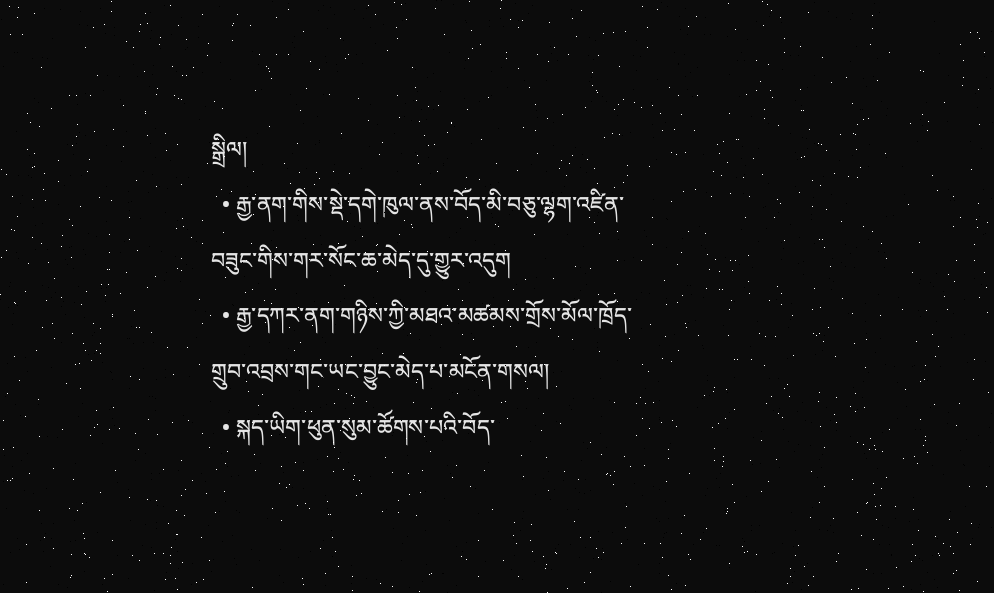སྒྲིལ།
  • རྒྱ་ནག་གིས་སྡེ་དགེ་ཁུལ་ནས་བོད་མི་བཅུ་ལྷག་འཛིན་བཟུང་གིས་གར་སོང་ཆ་མེད་དུ་གྱུར་འདུག
  • རྒྱ་དཀར་ནག་གཉིས་ཀྱི་མཐའ་མཚམས་གྲོས་མོལ་ཁྲོད་གྲུབ་འབྲས་གང་ཡང་བྱུང་མེད་པ་མངོན་གསལ།
  • སྐད་ཡིག་ཕུན་སུམ་ཚོགས་པའི་བོད་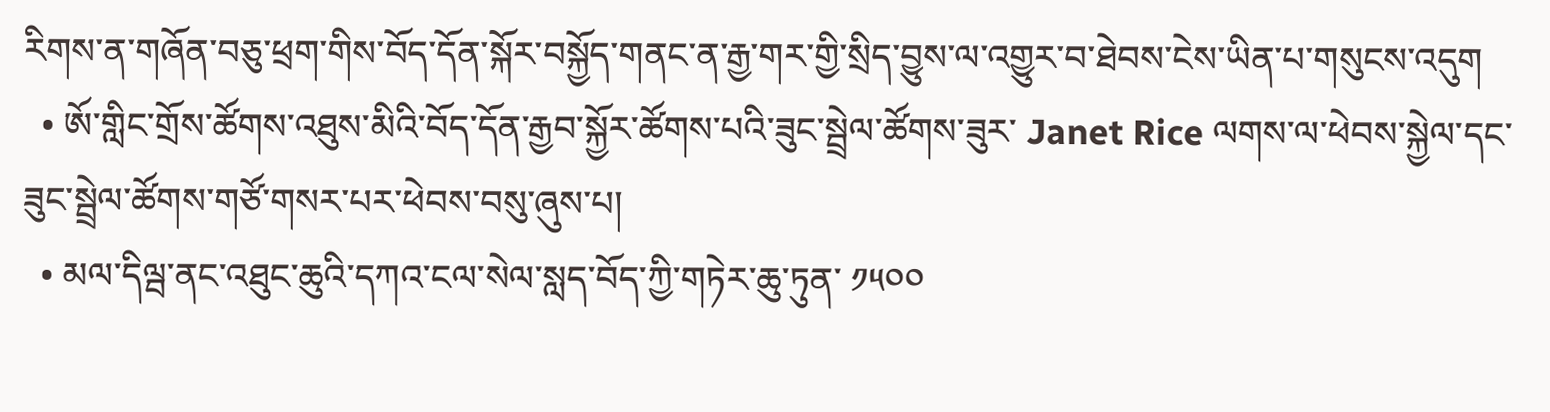རིགས་ན་གཞོན་བཅུ་ཕྲག་གིས་བོད་དོན་སྐོར་བསྐྱོད་གནང་ན་རྒྱ་གར་གྱི་སྲིད་བྱུས་ལ་འགྱུར་བ་ཐེབས་ངེས་ཡིན་པ་གསུངས་འདུག
  • ཨོ་གླིང་གྲོས་ཚོགས་འཐུས་མིའི་བོད་དོན་རྒྱབ་སྐྱོར་ཚོགས་པའི་ཟུང་སྦྲེལ་ཚོགས་ཟུར་ Janet Rice ལགས་ལ་ཕེབས་སྐྱེལ་དང་ཟུང་སྦྲེལ་ཚོགས་གཙོ་གསར་པར་ཕེབས་བསུ་ཞུས་པ།
  • མལ་དིལྦ་ནང་འཐུང་ཆུའི་དཀའ་ངལ་སེལ་སླད་བོད་ཀྱི་གཏེར་ཆུ་ཏུན་ ༡༥༠༠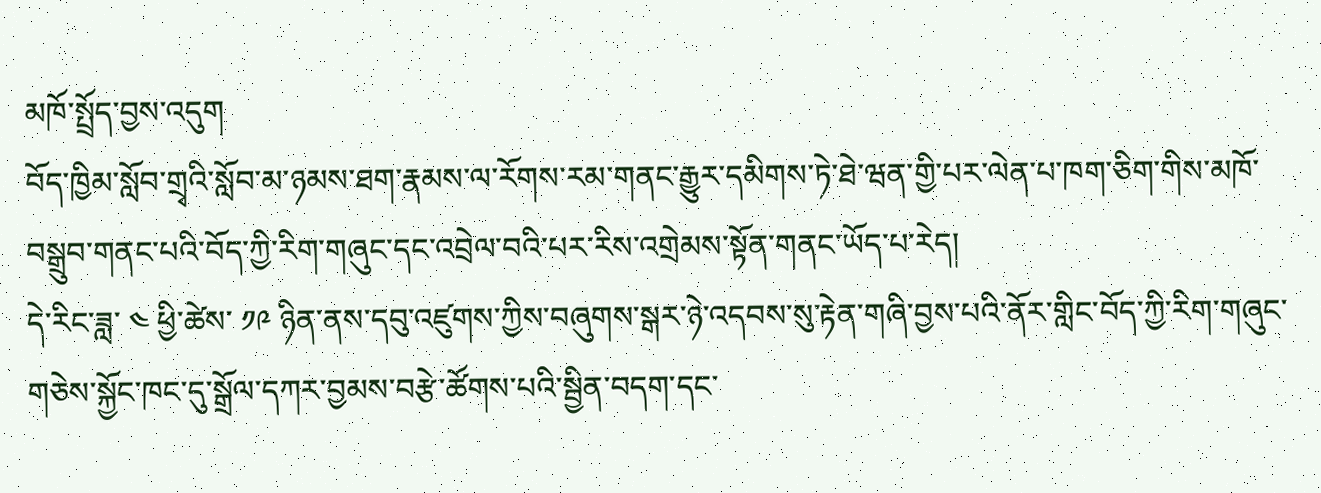མཁོ་སྤྲོད་བྱས་འདུག
བོད་ཁྱིམ་སློབ་གྲྭའི་སློབ་མ་ཉམས་ཐག་རྣམས་ལ་རོགས་རམ་གནང་རྒྱུར་དམིགས་ཏེ་ཐེ་ཝན་གྱི་པར་ལེན་པ་ཁག་ཅིག་གིས་མཁོ་བསྒྲུབ་གནང་པའི་བོད་ཀྱི་རིག་གཞུང་དང་འབྲེལ་བའི་པར་རིས་འགྲེམས་སྟོན་གནང་ཡོད་པ་རེད།
དེ་རིང་ཟླ་ ༤ ཕྱི་ཚེས་ ༡༩ ཉིན་ནས་དབུ་འཛུགས་ཀྱིས་བཞུགས་སྒར་ཉེ་འདབས་སུ་རྟེན་གཞི་བྱས་པའི་ནོར་གླིང་བོད་ཀྱི་རིག་གཞུང་གཅེས་སྐྱོང་ཁང་དུ་སྒྲོལ་དཀར་བྱམས་བརྩེ་ཚོགས་པའི་སྦྱིན་བདག་དང་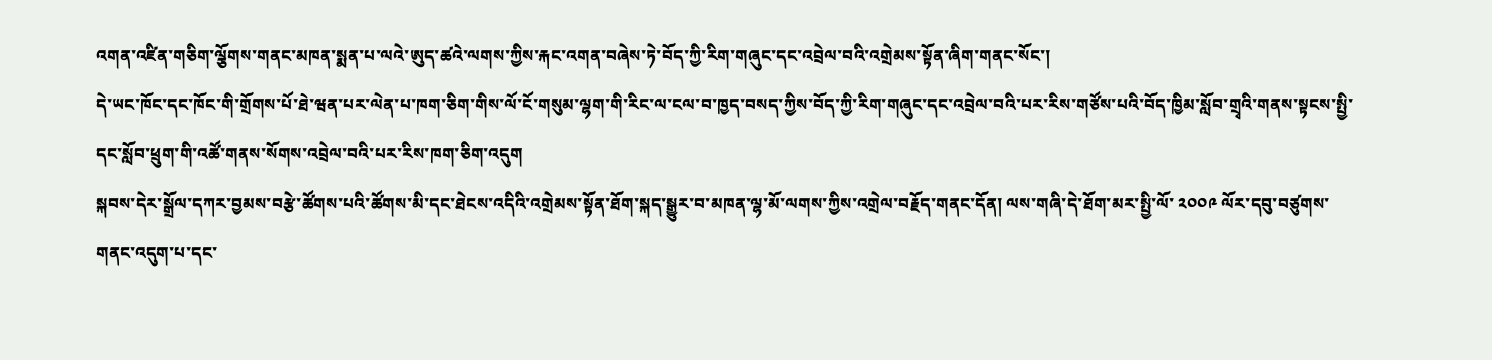འགན་འཛིན་གཅིག་ལྕོགས་གནང་མཁན་སྨན་པ་ལའེ་ཨུད་ཚའེ་ལགས་ཀྱིས་རྐང་འགན་བཞེས་ཏེ་བོད་ཀྱི་རིག་གཞུང་དང་འབྲེལ་བའི་འགྲེམས་སྟོན་ཞིག་གནང་སོང་།
དེ་ཡང་ཁོང་དང་ཁོང་གི་གྲོགས་པོ་ཐེ་ཝན་པར་ལེན་པ་ཁག་ཅིག་གིས་ལོ་ངོ་གསུམ་ལྷག་གི་རིང་ལ་ངལ་བ་ཁྱད་བསད་ཀྱིས་བོད་ཀྱི་རིག་གཞུང་དང་འབྲེལ་བའི་པར་རིས་གཙོས་པའི་བོད་ཁྱིམ་སློབ་གྲྭའི་གནས་སྟངས་སྤྱི་དང་སློབ་ཕྲུག་གི་འཚོ་གནས་སོགས་འབྲེལ་བའི་པར་རིས་ཁག་ཅིག་འདུག
སྐབས་དེར་སྒྲོལ་དཀར་བྱམས་བརྩེ་ཚོགས་པའི་ཚོགས་མི་དང་ཐེངས་འདིའི་འགྲེམས་སྟོན་ཐོག་སྐད་སྒྱུར་བ་མཁན་ལྷ་མོ་ལགས་ཀྱིས་འགྲེལ་བརྗོད་གནང་དོན། ལས་གཞི་དེ་ཐོག་མར་སྤྱི་ལོ་ ༢༠༠༩ ལོར་དབུ་བཙུགས་གནང་འདུག་པ་དང་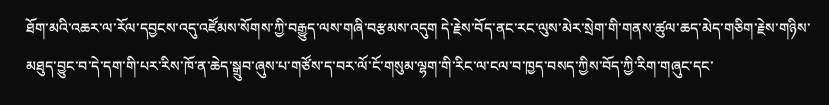ཐོག་མའི་འཆར་ལ་རོལ་དབྱངས་འདུ་འཛོམས་སོགས་ཀྱི་བརྒྱུད་ལས་གཞི་བརྩམས་འདུག དེ་རྗེས་བོད་ནང་རང་ལུས་མེར་སྲེག་གི་གནས་ཚུལ་ཆད་མེད་གཅིག་རྗེས་གཉིས་མཐུད་བྱུང་བ་དེ་དག་གི་པར་རིས་ཁོ་ན་ཆེད་སྒྲུབ་ཞུས་པ་གཙོས་ད་བར་ལོ་ངོ་གསུམ་ལྷག་གི་རིང་ལ་ངལ་བ་ཁྱད་བསད་ཀྱིས་བོད་ཀྱི་རིག་གཞུང་དང་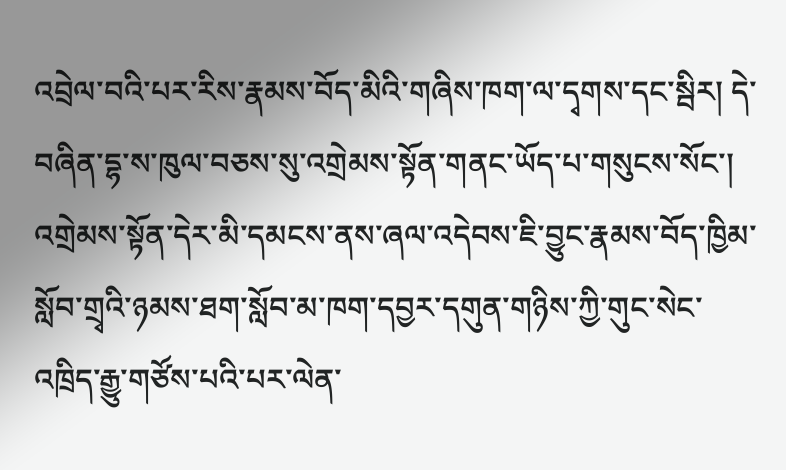འབྲེལ་བའི་པར་རིས་རྣམས་བོད་མིའི་གཞིས་ཁག་ལ་དྭགས་དང་སྦིར། དེ་བཞིན་དྷ་ས་ཁུལ་བཅས་སུ་འགྲེམས་སྟོན་གནང་ཡོད་པ་གསུངས་སོང་།
འགྲེམས་སྟོན་དེར་མི་དམངས་ནས་ཞལ་འདེབས་ཇི་བྱུང་རྣམས་བོད་ཁྱིམ་སློབ་གྲྭའི་ཉམས་ཐག་སློབ་མ་ཁག་དབྱར་དགུན་གཉིས་ཀྱི་གུང་སེང་འཁྲིད་རྒྱུ་གཙོས་པའི་པར་ལེན་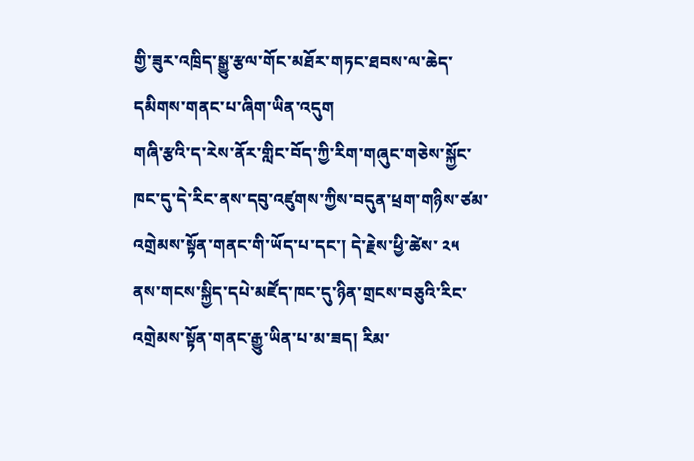གྱི་ཟུར་འཁྲིད་སྒྱུ་རྩལ་གོང་མཐོར་གཏང་ཐབས་ལ་ཆེད་དམིགས་གནང་པ་ཞིག་ཡིན་འདུག
གཞི་རྩའི་ད་རེས་ནོར་གླིང་བོད་ཀྱི་རིག་གཞུང་གཅེས་སྐྱོང་ཁང་དུ་དེ་རིང་ནས་དབུ་འཛུགས་ཀྱིས་བདུན་ཕྲག་གཉིས་ཙམ་འགྲེམས་སྟོན་གནང་གི་ཡོད་པ་དང་། དེ་རྗེས་ཕྱི་ཚེས་ ༢༥ ནས་གངས་སྐྱིད་དཔེ་མཛོད་ཁང་དུ་ཉིན་གྲངས་བཅུའི་རིང་འགྲེམས་སྟོན་གནང་རྒྱུ་ཡིན་པ་མ་ཟད། རིམ་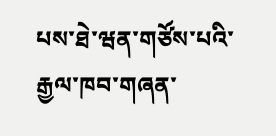པས་ཐེ་ཝན་གཙོས་པའི་རྒྱལ་ཁབ་གཞན་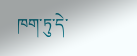ཁག་ཏུ་དེ་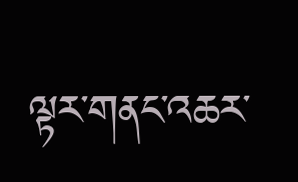ལྟར་གནང་འཆར་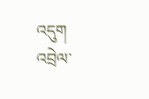འདུག
འབྲེལ་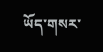ཡོད་གསར་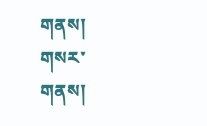གནས།
གསར་གནས།